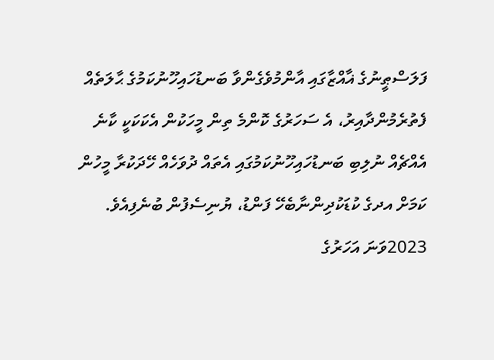ފަލަސްޠީނުގެ ޣާއްޒާގައި އާންމުވެގެންވާ ބަނޑުހައިހޫނުކަމުގެ ޙާލަތެއް ފެތުރެމުންދާއިރު، އެ ސަހަރުގެ ކޮންމެ ތިން މީހަކުން އެކަކަކީ ކާނެ އެއްޗެއް ނުލިބި ބަނޑުހައިހޫނުކަމުގައި އެތައް ދުވަހެއް ހޭދަކުރާ މީހުން ކަމަށް އދގެ ކުޑަކުދިންނާބެހޭ ފަންޑު، ޔުނިސެފުން ބުނެފިއެވެ.
2023ވަނަ އަހަރުގެ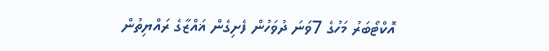އޮކްޓޯބަރު މަހުގެ 7ވަނަ ދުވަހުން ފެށިގެން ޣައްޒާގެ ރައްޔިތުން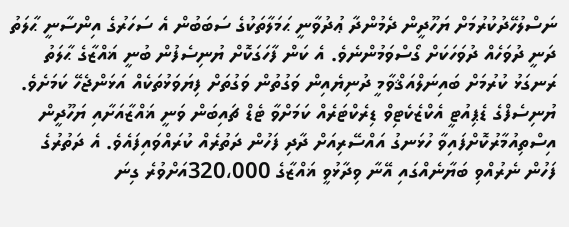ނަސްލުހޭދުކުރުމަށް ޔަހޫދީން ދެމުންދާ ޢުދުވާނީ ޙަމަލާތަކުގެ ސަބަބުން އެ ސަހަރުގެ އިންސާނީ ޙާލަތު ދަނީ ދުވަހެއް ދުވަހަކަށް ގޯސްވަމުންނެވެ. އެ ކަން ފާހަގަކޮށް ޔުނިސެފުން ބުނީ ޣައްޒާގެ ޙާލަތު ރަނގަޅު ކުރުމަށް ބައިނަލްއަޤްވާމީ ދުނިޔެއިން ވަގުތުން ވަގުތަށް ފިޔަވަޅުތަކެއް އަޅަންޖެހޭ ކަމަށެވެ.
ޔުނިސެފްގެ ޑެޕިއުޓީ އެކްޒެކެޓިވް ޑިރެކްޓަރެއް ކަމަށްވާ ޓެޑް ޗައިބަން ވަނީ ޣައްޒާއަށާއި ޔަހޫދީން އިސްތިއުމާރުކޮށްފައިވާ ހުޅަނގު އައްސޭރިއަށް ދާދި ފަހުން ދަތުރެއް ކުރައްވައިފައެވެ. އެ ދަތުރުގެ ފަހުން ނެރުއްވި ބަޔާނެއްގައި އޭނާ ވިދާޅުވީ ޣައްޒާގެ 320،000އަށްވުރެ ގިނަ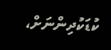ކުޑަކުދިންނަށް،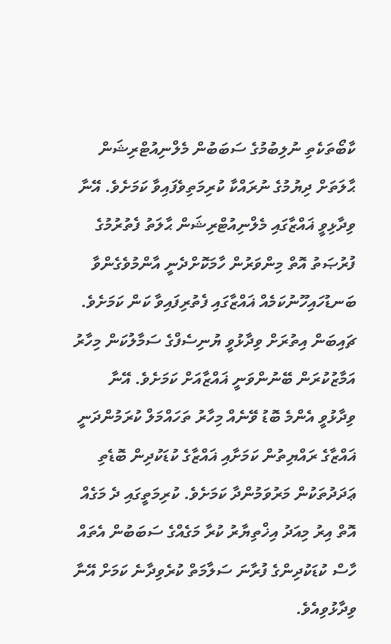ކާބޯތަކެތި ނުލިބުމުގެ ސަބަބުން މެލްނިއުޓްރިޝަން ޙާލަތަށް ދިޔުމުގެ ނުރައްކާ ކުރިމަތިވެފައިވާ ކަމަށެވެ. އޭނާ ވިދާޅިވީ ޣައްޒާގައި މެލްނިއުޓްރިޝަން ޙާލަތު ފެތުރުމުގެ ފުރުޞަތު އޮތް މިންވަރުން ހާމަކޮށްދެނީ އާންމުވެގެންވާ ބަނޑުހައިހޫނުކަމެއް ޣައްޒާގައި ފެތުރިފައިވާ ކަން ކަމަށެވެ.
ޗައިބަން އިތުރަށް ވިދާޅުވީ ޔުނިސެފްގެ ސަމާލުކަން މިހާރު އަމާޒުކުރަން ބޭނުންވަނީ ޣައްޒާއަށް ކަމަށެވެ. އޭނާ ވިދާޅުވީ އެންމެ ބޮޑު ވޭނެއް މިހާރު ތަހައްމަލް ކުރަމުންދަނީ ޣައްޒާގެ ރައްޔިތުން ކަމަށާއި ޣައްޒާގެ ކުޑަކުދިން ބޮޑެތި ޢަދަދުތަކުން މަރުވަމުންދާ ކަމަށެވެ. ކުރިމަތީގައި ދެ މަގެއް އޮތް އިރު މިއަދު އިޚްތިޔާރު ކުރާ މަގެއްގެ ސަބަބުން އެތައް ހާސް ކުޑަކުދިންގެ ފުރާނަ ސަލާމަތް ކުރެވިދާނެ ކަމަށް އޭނާ ވިދާޅުވިއެވެ.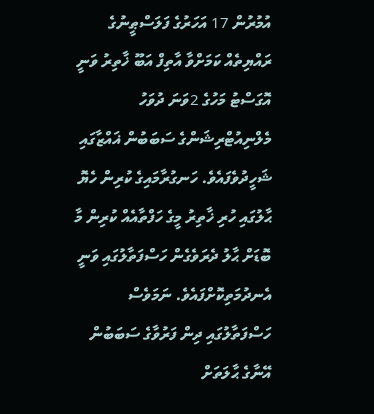އުމުރުން 17 އަހަރުގެ ފަލަސްޠީނުގެ ރައްޔިތެއް ކަމަށްވާ އާތިފް އަބޫ ޚާތިރު ވަނީ އޮގަސްޓު މަހުގެ 2ވަނަ ދުވަހު މެލްނިއުޓްރިޝަންގެ ސަބަބުން ޣައްޒާގައި ޝަހީދުވެފައެވެ. ހަނގުރާމައިގެ ކުރިން ހެޔޮ ޙާލުގައި ހުރި ޚާތިރު މީގެ ހަފްތާއެއް ކުރިން މާ ބޮޑަށް ޙާލު ދެރަވެގެން ހަސްފަތާލުގައި ވަނީ އެނދުމަތިކޮށްފައެވެ. ނަމަވެސް ހަސްފަތާލުގައި ދިން ފަރުވާގެ ސަބަބުން އޭނާގެ ޙާލަތަށް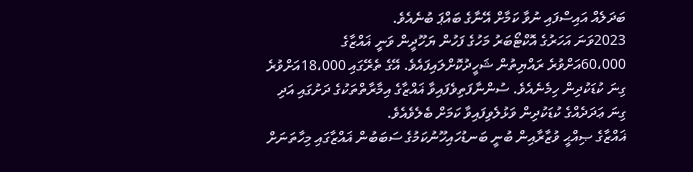ބަދަލެއް އައިސްފައި ނުވާ ކަމާށް އޭނާގެ ބައްޕަ ބުނެއެވެ.
2023ވަނަ އަހަރުގެ އޮކްޓޯބަރު މަހުގެ ފަހުން ޔަހޫދީން ވަނީ ޣައްޒާގެ 60،000އަށްވުރެ ރައްޔިތުން ޝަހީދުކޮށްލައިފައެވެ. އޭގެ ތެރޭގައި 18،000އަށްވުރެ ގިނަ ކުޑަކުދިން ހިމެނެއެވެ. ސުންނާފަތިވެފައިވާ ޣައްޒާގެ އިމާރާތްތަކުގެ ދަށުގައި އަދި ގިނަ ޢަދަދެއްގެ ކުޑަކުދިން ވަޅުލެވިފައިވާ ކަމަށް ބެލެވެއެވެ.
ޣައްޒާގެ ޞިއްޙީ ވުޒާރާއިން ބުނީ ބަނޑުހައިހޫނުކަމުގެ ސަބަބުން ޣައްޒާގައި މިހާތަނަށް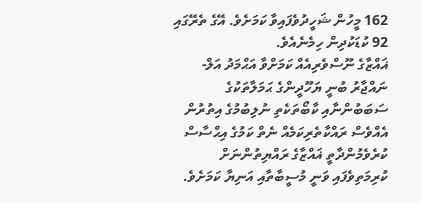162 މީހުން ޝަހީދުވެފައިވާ ކަމަށެވެ. އޭގެ ތެރޭގައި 92 ކުޑަކުދިން ހިމެނެއެވެ.
ޣައްޒާގެ ނޫސްވެރިއެއް ކަމަށްވާ އަޙްމަދު އަލް-ނައްޖާރު ބުނީ ޔަހޫދީންގެ ޙަމަލާތަކުގެ ސަބަބުންނާއި ކާބޯތަކެތި ނުލިބުމުގެ އިތުރުން އެއްވެސް ރައްކާތެރިކަމެއް ނެތް ކަމުގެ އިޙްސާސް ކުރެވެމުންދާތީ ޣައްޒާގެ ރައްޔިތުންނަށް ކުރިމަތިވެފައި ވަނީ މުސީބާތާއި އަނިޔާ ކަމަށެވެ.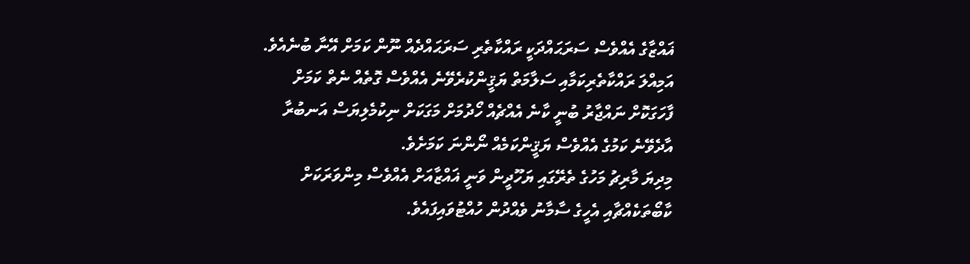ޣައްޒާގެ އެއްވެސް ސަރަޙައްދަކީ ރައްކާތެރި ސަރަޙައްދެއް ނޫން ކަމަށް އޭނާ ބުނެއެވެ. އަމިއްލަ ރައްކާތެރިކަމާއި ސަލާމަތް ޔަޤީންކުރެވޭނެ އެއްވެސް ގޮތެއް ނެތް ކަމަށް ފާހަގަކޮށް ނައްޖާރު ބުނީ ކާނެ އެއްޗެއް ހޯދުމަށް މަގަކަށް ނިކުމެލިޔަސް އަނބުރާ އާދެވޭނެ ކަމުގެ އެއްވެސް ޔަޤީންކަމެއް ނޯންނަ ކަމަށެވެ.
މިދިޔަ މާރިޗު މަހުގެ ތެރޭގައި ޔަހޫދީން ވަނީ ޣައްޒާއަށް އެއްވެސް މިންވަރަކަށް ކާބޯތަކެއްޗާއި އެހީގެ ސާމާނު ވެއްދުން ހުއްޓުވައިފައެވެ.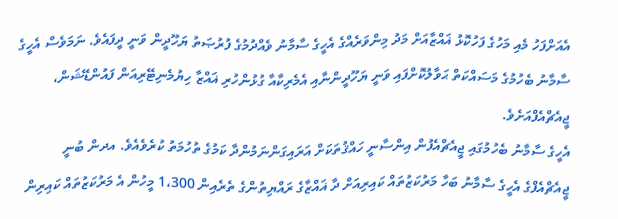އެއަށްފަހު މެއި މަހުގެ ފަހުކޮޅު ޣައްޒާއަށް މަދު މިންވަރެއްގެ އެހީގެ ސާމާނު ވެއްދުމުގެ ފުރުޞަތު ޔަހޫދީން ވަނީ ދީފައެވެ. ނަމަވެސް އެހީގެ ސާމާނު ބެހުމުގެ މަސައްކަތް ޙަވާލުކޮށްފައި ވަނީ ޔަހޫދީންނާއި އެމެރިކާއާ ގުޅުންހުރި ޣައްޒާ ހިޔުމެނިޓޭރިއަން ފައުންޑޭޝަން، ޖީއެޗްއެފްއަށެވެ.
އެހީގެ ސާމާނު ބެހުމުގައި ޖީއެޗްއެފުން އިންސާނީ ހައްޤުތަކަށް އަރައިގަންނަމުންދާ ކަމުގެ ތުހުމަތު ކުރެވެއެވެ. އދން ބުނީ ޖީއެޗްއެފްގެ އެހީގެ ސާމާނު ބަހާ މަރުކަޒުތައް ކައިރިއަށް ދާ ޣައްޒާގެ ރައްޔިތުންގެ ތެރެއިން 1،300 މީހުން އެ މަރުކަޒުތައް ކައިރިން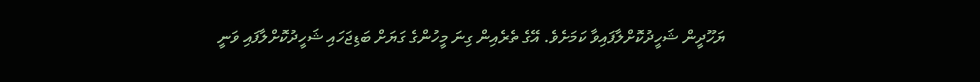ޔަހޫދީން ޝަހީދުކޮށްލާފައިވާ ކަމަށެވެ. އޭގެ ތެރެއިން ގިނަ މީހުންގެ ގަޔަށް ބަޑިޖަހައި ޝަހީދުކޮށްލާފައި ވަނީ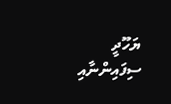ޔަހޫދީ ސިފައިންނާއި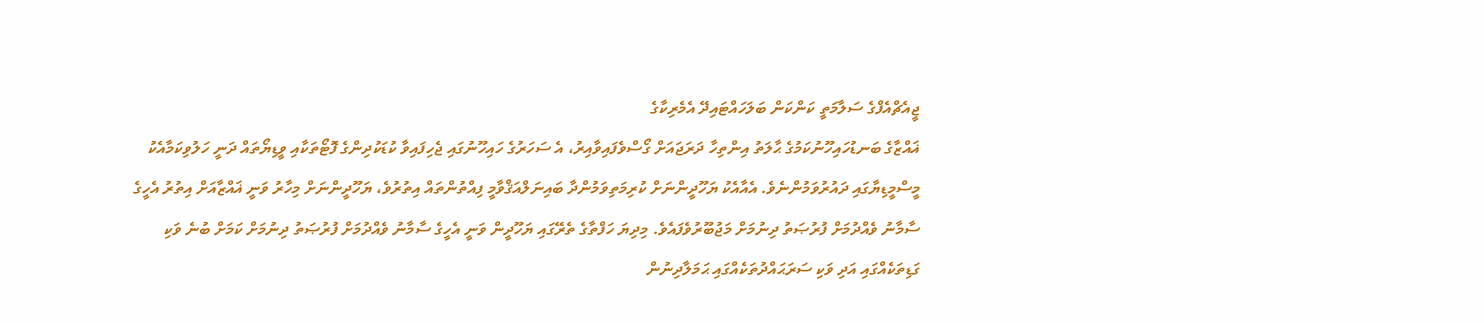ޖީއެޗްއެފްގެ ސަލާމަތީ ކަންކަން ބަލަހައްޓައިދޭ އެމެރިކާގެ
ޣައްޒާގެ ބަނޑުހައިހޫނުކަމުގެ ޙާލަތު އިންތިހާ ދަރަޖައަށް ގޯސްވެފައިވާއިރު، އެ ސަހަރުގެ ހައިހޫނުގައި ޖެހިފައިވާ ކުޑަކުދިންގެ ފޮޓޯތަކާއި ވީޑިޔޯތައް ދަނީ ހަލުވިކަމާއެކު މީސްމީޑިޔާގައި ދައުރުވަމުންނެވެ. އެއާއެކު ޔަހޫދީންނަށް ކުރިމަތިވަމުންދާ ބައިނަލްއަޤްވާމީ ފިއްތުންތައް އިތުރުވެ، ޔަހޫދީންނަށް މިހާރު ވަނީ ޣައްޒާއަށް އިތުރު އެހީގެ ސާމާނު ވެއްދުމަށް ފުރުޞަތު ދިނުމަށް މަޖުބޫރުވެފައެވެ. މިދިޔަ ހަފްތާގެ ތެރޭގައި ޔަހޫދީން ވަނީ އެހީގެ ސާމާނު ވެއްދުމަށް ފުރުޞަތު ދިނުމަށް ކަމަށް ބުނެ ވަކި ގަޑިތަކެއްގައި އަދި ވަކި ސަރަޙައްދުތަކެއްގައި ޙަމަލާދިނުން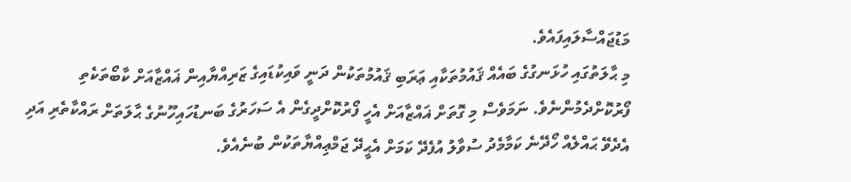މަޑުޖައްސާލައިފައެވެ.
މި ޙާލަތުގައި ހުޅަނގުގެ ބައެއް ޤައުމުތަކާއި ޢަރަބި ޤައުމުތަކުން ދަނީ ވައިކުޑައިގެ ޒަރިއްޔާއިން ޣައްޒާއަށް ކާބޯތަކެތި ފޯރުކޮށްދެމުންނެވެ. ނަމަވެސް މި ގޮތަށް ޣައްޒާއަށް އެހީ ފޯރުކޮށްދީގެން އެ ސަހަރުގެ ބަނޑުހައިހޫނުގެ ޙާލަތަށް ރައްކާތެރި އަދި އެދެވޭ ޙައްލެއް ހޯދޭނެ ކަމާމެދު ސުވާލު އުފެދޭ ކަމަށް އެޙީދޭ ޖަމްޢިއްޔާތަކުން ބުނެއެވެ.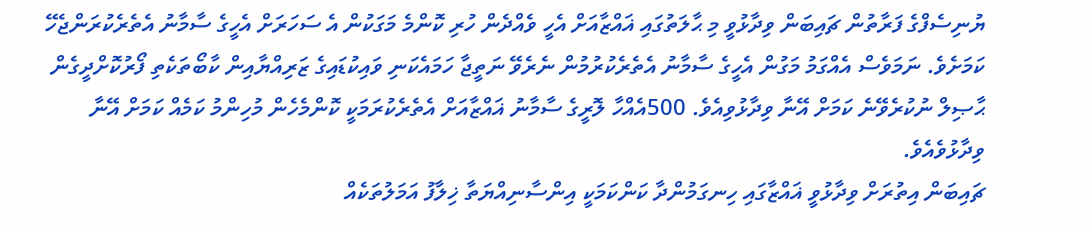ޔުނިސެފްގެ ފަރާތުން ޗައިބަން ވިދާޅުވީ މި ޙާލަތުގައި ޣައްޒާއަށް އެހީ ވެއްދެން ހުރި ކޮންމެ މަގަކުން އެ ސަހަރަށް އެހީގެ ސާމާނު އެތެރެކުރަންޖެހޭ ކަމަށެވެ. ނަމަވެސް އެއްގަމު މަގުން އެހީގެ ސާމާނު އެތެރެކުރުމުން ނެރެވޭ ނަތީޖާ ހަމައެކަނި ވައިކުޑައިގެ ޒަރިއްޔާއިން ކާބޯތަކެތި ފޯރުކޮށްދީގެން ޙާޞިލް ނުކުރެވޭނެ ކަމަށް އޭނާ ވިދާޅުވިއެވެ. 500އެއްހާ ލޮރީގެ ސާމާނު ޣައްޒާއަށް އެތެރެކުރަމަކީ ކޮންމެހެން މުހިންމު ކަމެއް ކަމަށް އޭނާ ވިދާޅުވެއެވެ.
ޗައިބަން އިތުރަށް ވިދާޅުވީ ޣައްޒާގައި ހިނގަމުންދާ ކަންކަމަކީ އިންސާނިއްޔަތާ ޚިލާފު އަމަލުތަކެއް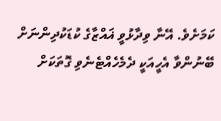ކަމަށެވެ. އޭނާ ވިދާޅުވީ ޣައްޒާގެ ކުޑަކުދިންނަށް ބޭނުންވާ އެހީއަކީ ދެމެހެއްޓެނެވި ގޮތަކަށް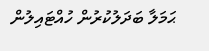ޙަމަލާ ބަދަލުކުރުން ހުއްޓައިލުން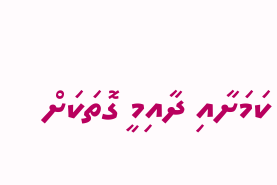ކަމަށާއި ދާއިމީ ގޮތަކަށް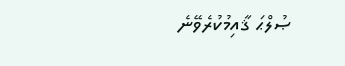ޞުލްޙަ ޤާއިމުކުރެވޭނެ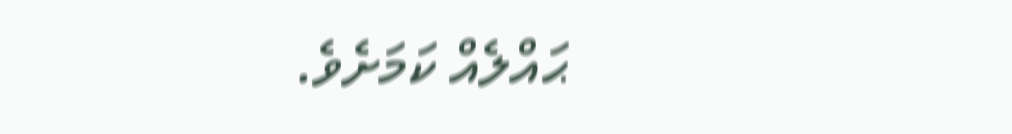ޙައްލެއް ކަމަށެވެ.